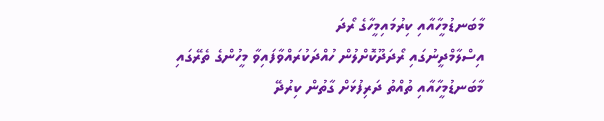މާބަނޑުމީހާއާއި ކިރުމައިމީހާގެ ރޯދަ
އިސްލާމްދީނުގައި ރޯދަދޫކޮށްލުން ހުއްދަކުރައްވާފައިވާ މީހުންގެ ތެރޭގައި މާބަނޑުމީހާއާއި ތުއްތު ދަރިފުޅަށް ގާތުން ކިރުދޭ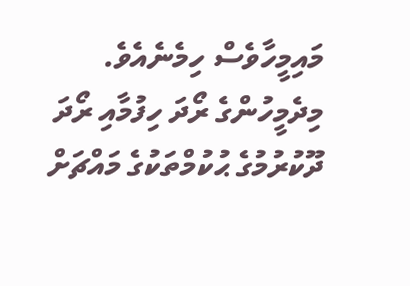މައިމީހާވެސް ހިމެނެއެވެ. މިދެމީހުންގެ ރޯދަ ހިފުމާއި ރޯދަ ދޫކުރުމުގެ ޙުކުމްތަކުގެ މައްޗަށް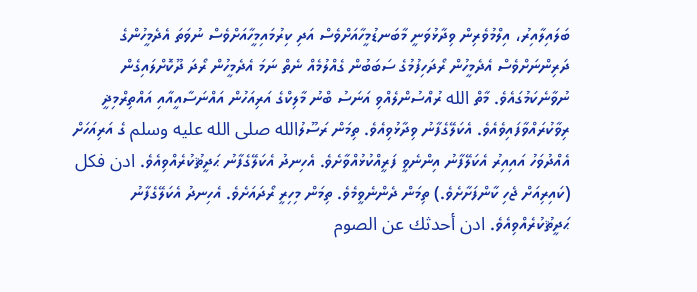ބަލައިލާއިރު، އިލްމުވެރިން ވިދާޅުވަނީ މާބަނޑުމީހާއަށްވެސް އަދި ކިރުމައިމީހާއަށްވެސް ނުވަތަ އެދެމީހުންގެ ދަރިންނަށްވެސް އެދެމީހުން ރޯދަހިފުމުގެ ސަބަބުން ގެއްލުމެއް ނެތް ނަމަ އެދެމީހުން ރޯދަ ދޫކޮށްލައިގެން ނުވާނެކަމުގައެވެ. މާތް الله ރުއްސުންލެއްވި އަނަސު ބްނު މާލިކްގެ އަރިއަހުން އައްނަސާއީއާއި އައްތިރްމިޛީ ރިވާކުރައްވާފައިވެއެވެ. އެކަލޭގެފާނު ވިދާޅުވިއެވެ. ތިމަން ރަސޫލުالله صلى الله عليه وسلم ގެ އަރިއަހަށް އެއްދުވަހު އައިއިރު އެކަލޭފާނު އިންނެވީ ފަރީއްކުޅުއްވާށެވެ. އެހިނދު އެކަލޭގެފާނު ޙަދީޘުކުރެއްވިއެވެ. ادن فكل (ކައިރިއަށް ޖެހި ކާންފަށާށެވެ.) ތިމަން ދެންނެވީމެވެ. ތިމަން މިހިރީ ރޯދައަށެވެ. އެހިނދު އެކަލޭގެފާނު ޙަދީޘުކުރެއްވިއެވެ. ادن أحدثك عن الصوم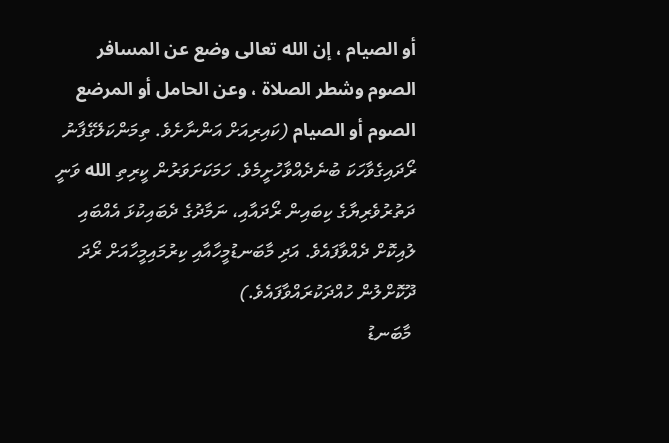أو الصيام ، إن الله تعالى وضع عن المسافر الصوم وشطر الصلاة ، وعن الحامل أو المرضع الصوم أو الصيام (ކައިރިއަށް އަންނާށެވެ. ތިމަންކަލޭގެފާނު ރޯދައިގެވާހަކަ ބުނެދެއްވާހުށީމެވެ. ހަމަކަށަވަރުން ކީރިތި الله ވަނީ ދަތުރުވެރިޔާގެ ކިބައިން ރޯދައާއި، ނަމާދުގެ ދެބައިކުޅަ އެއްބައި ލުއިކޮށް ދެއްވާފައެވެ. އަދި މާބަނޑުމީހާއާއި ކިރުމައިމީހާއަށް ރޯދަ ދޫކޮށްލުން ހުއްދަކުރައްވާފައެވެ.)
 މާބަނޑު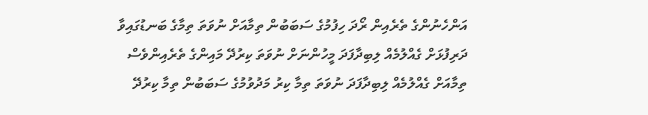އަންހެނުންގެ ތެރެއިން ރޯދަ ހިފުމުގެ ސަބަބުން ތިމާއަށް ނުވަތަ ތިމާގެ ބަނޑުގައިވާ ދަރިފުޅަށް ގެއްލުމެއް ލިބިދާފަދަ މީހުންނަށް ނުވަތަ ކިރުދޭ މައިންގެ ތެރެއިންވެސް ތިމާއަށް ގެއްލުމެއް ލިބިދާފަދަ ނުވަތަ ތިމާ ކިރު މަދުވުމުގެ ސަބަބުން ތިމާ ކިރުދޭ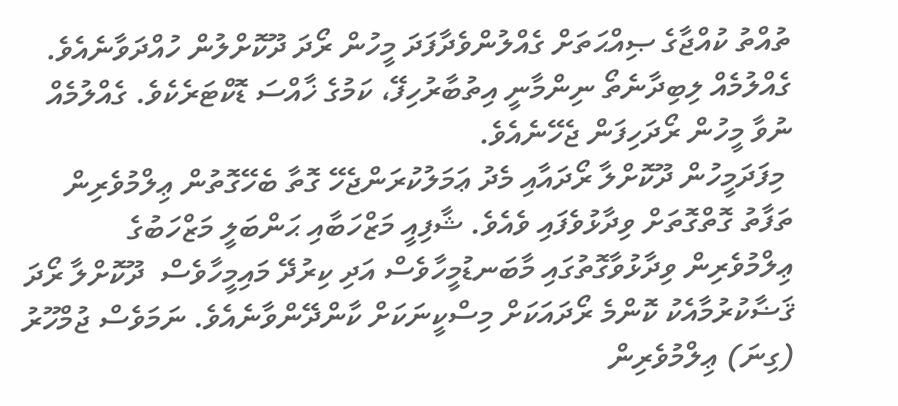ތުއްތު ކުއްޖާގެ ޞިއްޙަތަށް ގެއްލުންވެދާފަދަ މީހުން ރޯދަ ދޫކޮށްލުން ހުއްދަވާނެއެވެ. ގެއްލުމެއް ލިބިދާނެތޯ ނިންމާނީ އިތުބާރުހިފޭ، ކަމުގެ ޚާއްސަ ޑޮކްޓަރެކެވެ. ގެއްލުމެއް ނުވާ މީހުން ރޯދަހިފަން ޖެހޭނެއެވެ.
 މިފަދަމީހުން ދޫކޮށްލާ ރޯދައާއި މެދު ޢަމަލުކުރަންޖެހޭ ގޮތާ ބެހޭގޮތުން ޢިލްމުވެރިން ތަފާތު ގޮތްގޮތަށް ވިދާޅުވެފައި ވެއެވެ. ޝާފިއީ މަޒްހަބާއި ޙަންބަލީ މަޒްހަބުގެ ޢިލްމުވެރިން ވިދާޅުވާގޮތުގައި މާބަނޑުމީހާވެސް އަދި ކިރުދޭ މައިމީހާވެސް  ދޫކޮށްލާ ރޯދަ ޤަޟާކުރުމާއެކު ކޮންމެ ރޯދައަކަށް މިސްކީނަކަށް ކާންދޭންވާނެއެވެ. ނަމަވެސް ޖުމްހޫރު (ގިނަ) ޢިލްމުވެރިން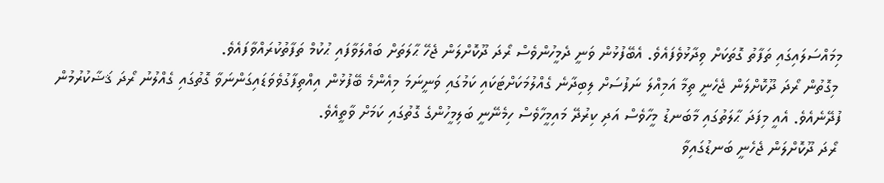މިމައްސަލައިގައި ތަފާތު ގޮތަކަށް ވިދާޅުވެފައެވެ. އެބޭފުޅުން ވަނީ ދެމީހުންވެސް ރޯދަ ދޫކޮށްލަން ޖެހޭ ޙާލަތަށް ބައްލަވާފައި ޙުކުމް ތަފާތުކުރައްވާފައެވެ.
 މިގޮތުން ރޯދަ ދޫކޮށްލަން ޖެހެނީ ތިމާ އަމިއްލަ ނަފުސަށް ލިބިދާނެ ގެއްލުމަކަށްޓަކައި ކަމުގައި ވަނީނަމަ މިއެންމެ ބޭފުޅުން އިއްތިފާގުވެވަޑައިގަންނަވާ ގޮތުގައި ގެއްލުނު ރޯދަ ޤަޟާކުރުމުން ފުދޭނެއެވެ. އެއީ މިފަދަ ޙާލަތުގައި މާބަނޑު މީހާވެސް އަދި ކިރުދޭ މައިމީހާވެސް ހިމެނޭނީ ބަލިމީހުންގެ ގޮތުގައި ކަމަށް ވާތީއެވެ.
 ރޯދަ ދޫކޮށްލަން ޖެހެނީ ބަނޑުގައިވާ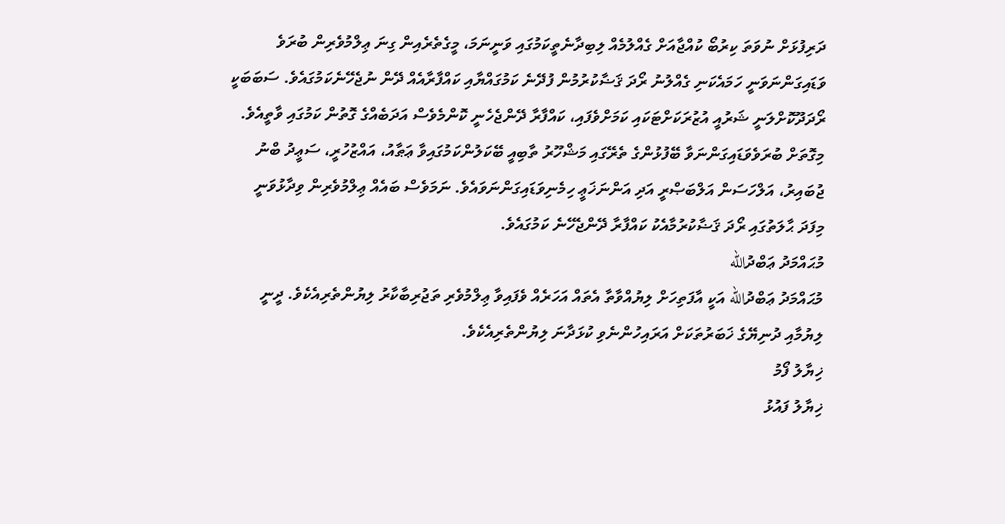ދަރިފުޅަށް ނުވަތަ ކިރުބޯ ކުއްޖާއަށް ގެއްލުމެއް ލިބިދާނެތީކަމުގައި ވަނީނަމަ، މީގެތެރެއިން ގިނަ ޢިލްމުވެރިން ބުރަވެ ވަޑައިގަންނަވަނީ ހަމައެކަނި ގެއްލުނު ރޯދަ ޤަޟާކުރުމުން ފުދޭނެ ކަމުގައްޔާއި ކައްފާރާއެއް ދޭން ނުޖެހޭނެކަމުގައެވެ. ސަބަބަކީ ރޯދަދޫކޮށްލަނީ ޝަރުއީ އުޒުރަކަށްޓަކައި ކަމަށްވެފައި، ކައްފާރާ ދޭންޖެހެނީ ކޮންމެވެސް އަދަބެއްގެ ގޮތުން ކަމުގައި ވާތީއެވެ. މިގޮތަށް ބުރަވެވަޑައިގަންނަވާ ބޭފުޅުންގެ ތެރޭގައި މަޝްހޫރު ތާބިއީ ބޭކަލުންކަމުގައިވާ ޢަޠާއު، އައްޒުހުރީ، ސަޢީދު ބްނު ޖުބައިރު، އަލްހަސަން އަލްބަޞްރީ އަދި އަންނަޚަޢީ ހިމެނިވަޑައިގަންނަވައެވެ. ނަމަވެސް ބައެއް ޢިލްމުވެރިން ވިދާޅުވަނީ މިފަދަ ޙާލަތުގައި ރޯދަ ޤަޟާކުރުމާއެކު ކައްފާރާ ދޭންޖެހޭނެ ކަމުގައެވެ.
މުޙައްމަދު ޢަބްދުالله
މުޙައްމަދު ޢަބްދުالله އަކީ އާފަތިހަށް ލިޔުއްވާތާ އެތައް އަހަރެއް ވެފައިވާ ޢިލްމުވެރި ތަޖުރިބާކާރު ލިޔުންތެރިއެކެވެ. ދީނީ ލިޔުމާއި ދުނިޔޭގެ ޚަބަރުތަކަށް އަރައިހުންނެވި ކުޅަދާނަ ލިޔުންތެރިއެކެވެ.
ޚިޔާލު ފޯމު
ޚިޔާލު ފައުޅު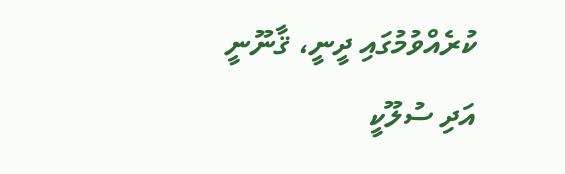ކުރެއްވުމުގައި ދީނީ، ޤާނޫނީ އަދި ސުލޫކީ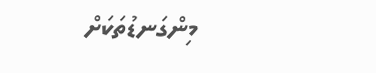މިންގަނޑުތަކަށް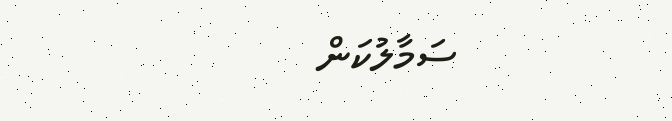ސަމާލުކަން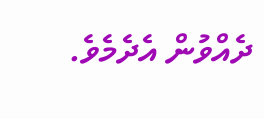ދެއްވުން އެދެމެވެ.